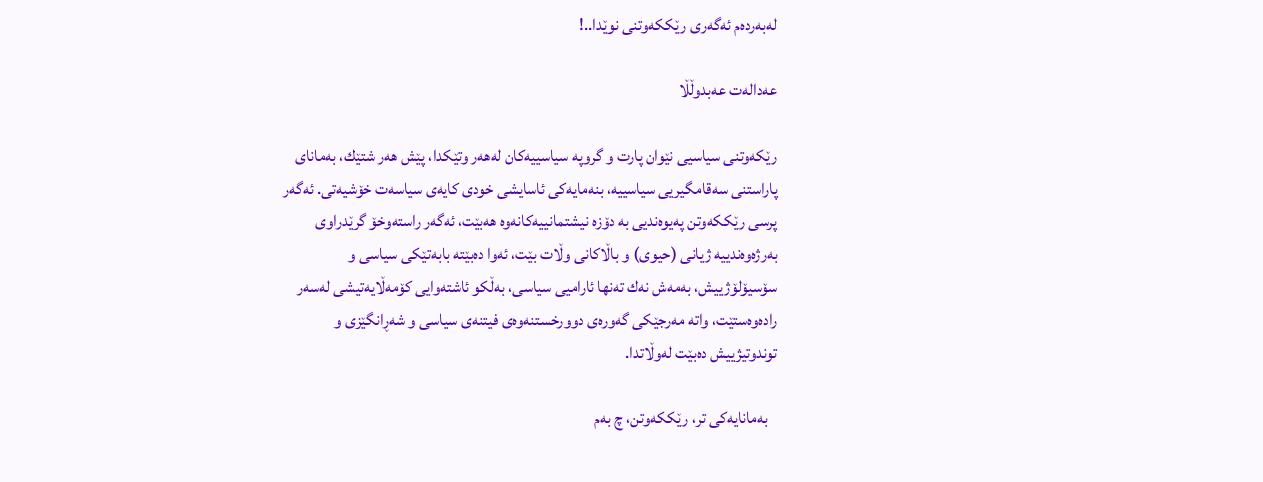له‌به‌رده‌م ئه‌گه‌ری رێككه‌وتنی نوێدا..!

عەدالەت عەبدوڵڵا

رێكه‌وتنی سیاسیی نێوان پارت و گروپه‌ سیاسییه‌كان له‌هه‌ر وتێكدا، پێش هه‌ر شتێك، به‌مانای پاراستنی سه‌قامگیریی سیاسییه‌، بنه‌مایه‌كی ئاسایشی خودی كایه‌ی سیاسه‌ت خۆشیه‌تی. ئه‌گه‌ر پرسی رێككه‌وتن په‌یوه‌ندیی به‌ دۆزه‌ نیشتمانییه‌كانه‌وه‌ هه‌بێت، ئه‌گه‌ر راسته‌وخۆ گرێدراوی به‌رژه‌وه‌ندییه‌ ژیانی (حیوی) و باڵاكانی وڵات بێت، ئه‌وا ده‌بێته‌ بابه‌تێكی سیاسی و سۆسیۆلۆژییش، به‌مه‌ش نه‌ك ته‌نها ئارامیی سیاسی، به‌ڵكو ئاشته‌وایی كۆمه‌ڵایه‌تیشی له‌سه‌ر راده‌وه‌ستێت، واته‌ مه‌رجێكی گه‌وره‌ی دوورخستنه‌وه‌ی فیتنه‌ی سیاسی و شه‌ڕانگێزی و توندوتیژییش ده‌بێت له‌وڵاتدا.

   به‌مانایه‌كی تر، رێككه‌وتن، چ به‌م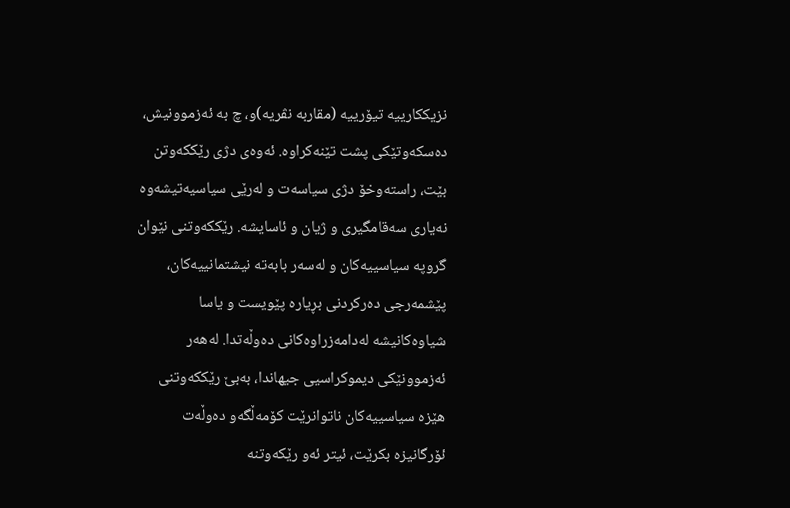نزیككارییه‌ تیۆرییه‌ (مقاربه‌ نڤریه‌)و، چ به‌ ئه‌زموونیش، ده‌سكه‌وتێكی پشت تێنه‌كراوه‌. ئه‌وه‌ی دژی رێككه‌وتن بێت، راسته‌وخۆ دژی سیاسه‌ت و له‌رێی سیاسیه‌تیشه‌وه‌ نه‌یاری سه‌قامگیری و ژیان و ئاسایشه‌. رێككه‌وتنی نێوان گروپه‌ سیاسییه‌كان و له‌سه‌ر بابه‌ته‌ نیشتمانییه‌كان، پێشمه‌رجی ده‌ركردنی بڕیاره‌ پێویست و یاسا شیاوه‌كانیشه‌ له‌دامه‌زراوه‌كانی ده‌وڵه‌تدا. له‌هه‌ر ئه‌زموونێكی دیموكراسیی جیهاندا، به‌بێ رێككه‌وتنی هێزه‌ سیاسییه‌كان ناتوانرێت كۆمه‌ڵگه‌و ده‌وڵه‌ت ئۆرگانیزه‌ بكرێت، ئیتر ئه‌و رێكه‌وتنه‌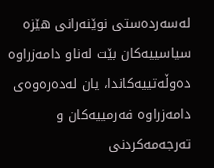له‌سه‌رده‌ستی نوێنه‌رانی هێزه‌ سیاسییه‌كان بێت له‌ناو دامه‌زراوه‌ ده‌وڵه‌تییه‌كاندا، یان له‌ده‌ره‌وه‌ی دامه‌زراوه‌ فه‌رمییه‌كان و ته‌رجه‌مه‌كردنی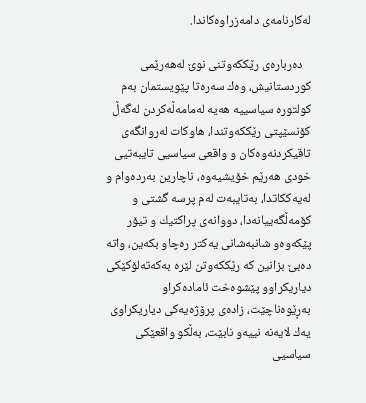له‌كارنامه‌ی دامه‌زراوه‌كاندا.

   ده‌رباره‌ی رێككه‌وتنی نوێ له‌هه‌رێمی كوردستانیش، وه‌ك سه‌ره‌تا پێویستمان به‌م كولتوره‌ سیاسییه‌ هه‌یه‌ له‌مامه‌ڵه‌كردن له‌گه‌ڵ كۆنسێپتی رێككه‌وتندا، هاوكات له‌روانگه‌ی تاقیكردنه‌وه‌كان و واقعی سیاسیی تایبه‌تیی خودی هه‌رێم خۆیشیه‌وه‌، ناچارین به‌رده‌وام و له‌یه‌ككاتدا، به‌تایبه‌ت له‌م پرسه‌ گشتی و كۆمه‌ڵگه‌ییانه‌دا، دووانه‌ی پراكتیك و تیۆر پێكه‌وه‌و شانبه‌شانی یه‌كتر ره‌چاو بكه‌ین، واته‌ ده‌بێ بزانین كه‌ رێككه‌وتن لێره‌ به‌كه‌ته‌لۆكێكی دیاریكراوو پێشوه‌خت ئاماده‌كراو به‌ڕێوه‌ناچێت، زاده‌ی پرۆژه‌یه‌كی دیاریكراوی یه‌ك لایه‌نه‌ نییه‌و نابێت، به‌ڵكو واقعێكی سیاسیی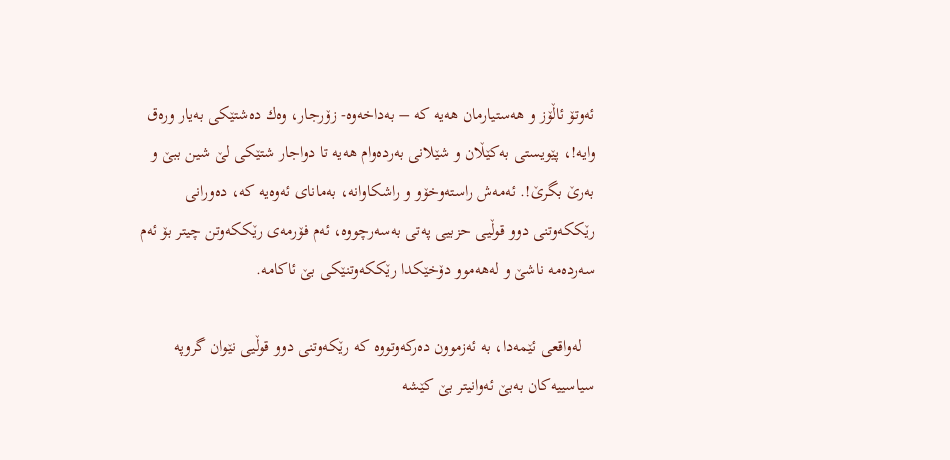ئه‌وتۆ ئاڵۆز و هه‌ستیارمان هه‌یه‌ كه‌ – به‌داخه‌وه‌- زۆرجار، وه‌ك ده‌شتێكی به‌یار وره‌ق وایه‌!، پێویستی به‌كێڵان و شێلانی به‌رده‌وام هه‌یه‌ تا دواجار شتێكی لێ شین ببێ و به‌رێ بگرێ!. ئه‌مه‌ش راسته‌وخۆو و راشكاوانه‌، به‌مانای ئه‌وه‌یه‌ كه‌، ده‌ورانی رێككه‌وتنی دوو قوڵیی حزبیی په‌تی به‌سه‌رچووه‌، ئه‌م فۆرمه‌ی رێككه‌وتن چیتر بۆ ئه‌م سه‌رده‌مه‌ ناشێ و له‌هه‌موو دۆخێكدا رێككه‌وتنێكی بێ ئاكامه‌.

   له‌واقعی ئێمه‌دا، به‌ ئه‌زموون ده‌ركه‌وتووه‌ كه‌ رێكه‌وتنی دوو قوڵیی نێوان گروپه‌ سیاسییه‌كان به‌بێ ئه‌وانیتر بێ كێشه‌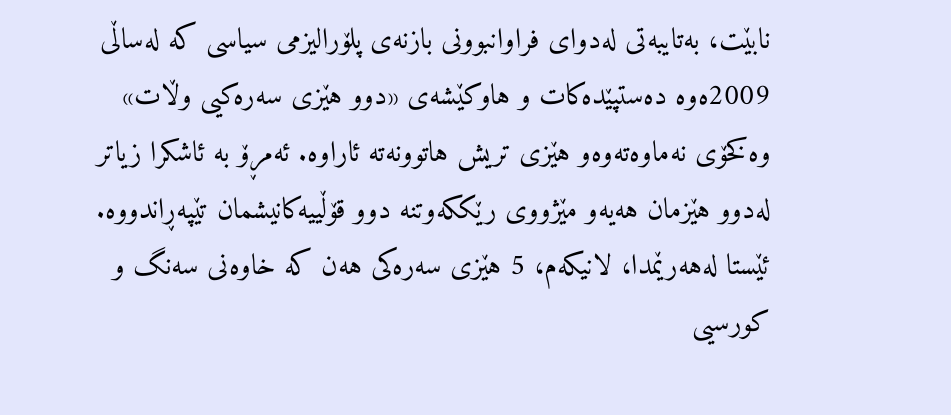نابێت، به‌تایبه‌تی له‌دوای فراوانبوونی بازنه‌ی پلۆرالیزمی سیاسی كه‌ له‌ساڵی 2009ه‌وه‌ ده‌ستپێده‌كات و هاوكێشه‌ی «دوو هێزی سه‌ره‌كیی وڵات» وه‌كخۆی نه‌ماوه‌ته‌وه‌و هێزی تریش هاتوونه‌ته‌ ئاراوه‌. ئه‌مڕۆ به‌ ئاشكرا زیاتر له‌دوو هێزمان هه‌یه‌و مێژووی رێككه‌وتنه‌ دوو قۆڵییه‌كانیشمان تێپه‌ڕاندووه‌. ئێستا له‌هه‌رێمدا، لانیكه‌م، 5 هێزی سه‌ره‌كی هه‌ن كه‌ خاوه‌نی سه‌نگ و كورسیی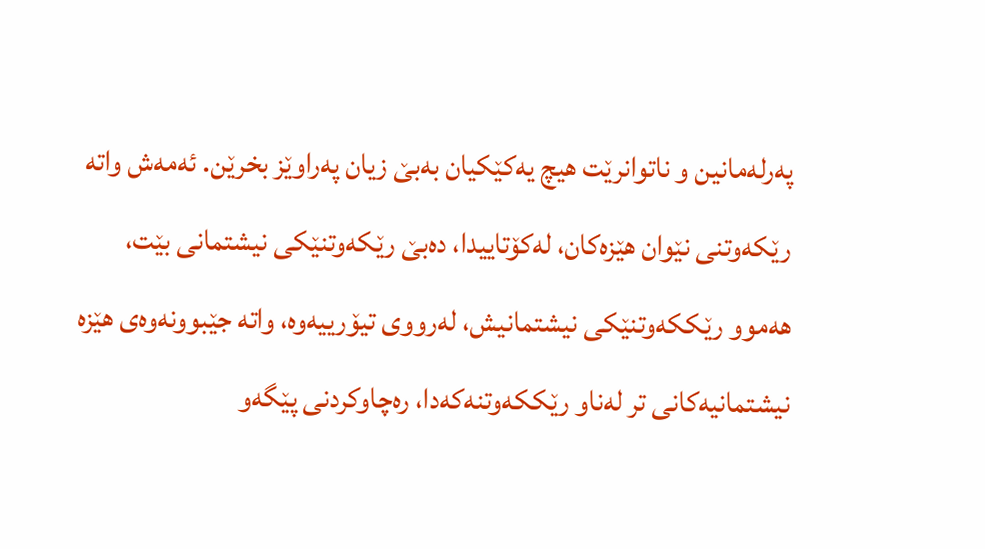په‌رله‌مانین و ناتوانرێت هیچ یه‌كێكیان به‌بێ زیان په‌راوێز بخرێن. ئه‌مه‌ش واته‌ رێكه‌وتنی نێوان هێزه‌كان، له‌كۆتاییدا، ده‌بێ رێكه‌وتنێكی نیشتمانی بێت، هه‌موو رێككه‌وتنێكی نیشتمانیش، له‌رووی تیۆرییه‌وه‌، واته‌ جێبوونه‌وه‌ی هێزه‌ نیشتمانیه‌كانی تر له‌ناو رێككه‌وتنه‌كه‌دا، ره‌چاوكردنی پێگه‌و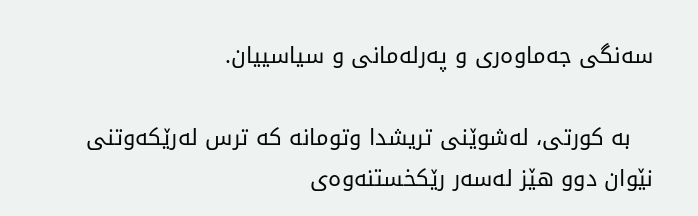سه‌نگی جه‌ماوه‌ری و په‌رله‌مانی و سیاسییان.

   به‌ كورتی، له‌شوێنی تریشدا وتومانه‌ كه‌ ترس له‌رێكه‌وتنی نێوان دوو هێز له‌سه‌ر رێكخستنه‌وه‌ی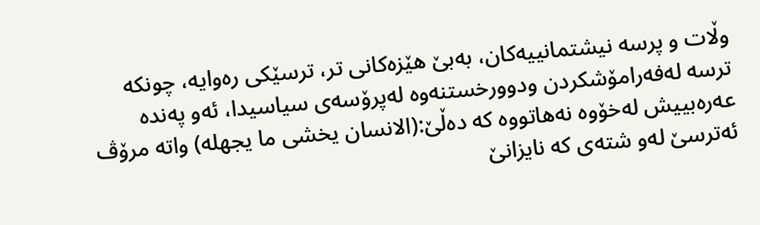وڵات و پرسه‌ نیشتمانییه‌كان، به‌بێ هێزه‌كانی تر، ترسێكی ره‌وایه‌، چونكه‌ ترسه‌ له‌فه‌رامۆشكردن ودوورخستنه‌وه‌ له‌پرۆسه‌ی سیاسیدا، ئه‌و په‌نده‌ عه‌ره‌بییش له‌خۆوه‌ نه‌هاتووه‌ كه‌ ده‌ڵێ:(الانسان یخشی‌ ما یجهله‌) واته‌ مرۆڤ ئه‌ترسێ له‌و شته‌ی كه‌ نایزانێ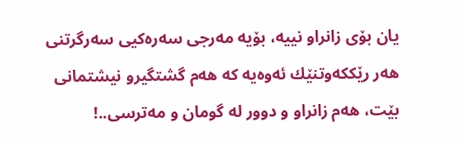یان بۆی زانراو نییه‌، بۆیه‌ مه‌رجی سه‌ره‌كیی سه‌رگرتنی هه‌ر رێككه‌وتنێك ئه‌وه‌یه‌ كه‌ هه‌م گشتگیرو نیشتمانی بێت، هه‌م زانراو و دوور له‌ گومان و مه‌ترسی..!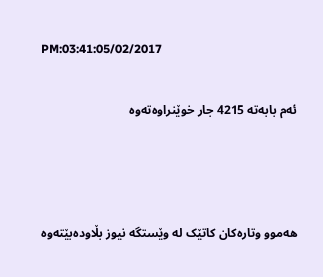PM:03:41:05/02/2017

ئه‌م بابه‌ته 4215 جار خوێنراوه‌ته‌وه‌‌



هەموو وتارەکان کاتێک لە وێستگە نیوز بڵاودەبێتەوە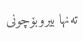تەنها بیروبۆچونی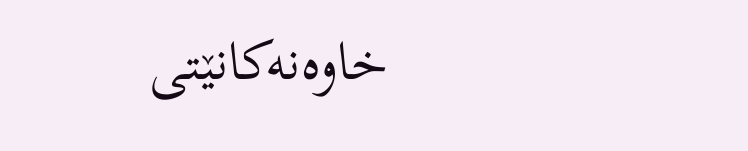خاوەنەکانێتی